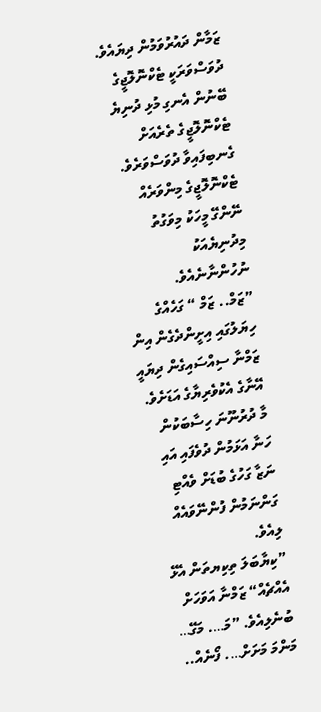ޒަމާން ދައުރުވަމުން ދިޔައެވެ. ދުވަސްވަރަކީ ޓެކްނޮލޮޖީގެ ބޭނުން އެނގި މުޅި ދުނިޔެ ޓެކްނޮލޮޖީގެ ތެރެއަށް ގެނބިފައިވާ ދުވަސްވަރެވެ. ޓެކްނޮލޮޖީގެ މިންވަރެއް ނޭންގޭ މީހަކު މިވަގުތު މިދުނިޔެއަކު ނުހުންނާނެއެވެ.
”ޒަމް.. ޒަމް “ ގަހެއްގެ ހިޔަލުގައި އިށީންދެގެން އިން ޒަމްނާ ސިއްސައިގެން ދިޔައީ އޭނާގެ އެކުވެރިޔާގެ އަޑަށެވެ. މާ ދުރުނޫނަ ހިސާބަކުން ހަނާ އަޅަމުން ދުވެފައި އައި ނަޒާ ގަހުގެ ބުޑަށް ވެއްޓި ގަންނަމުން ފުންނޭވައެއް ލިއެވެ.
”ކިޔާބަލަ ތިކިޔތަން އެޅޭ އެއްޗެއް“ ޒަމްނާ އަވަހަށް ބުނެލިއެވެ. ”މަ…. މަގޭ… މަންމަ މަށަށް…. ފޯނެއް..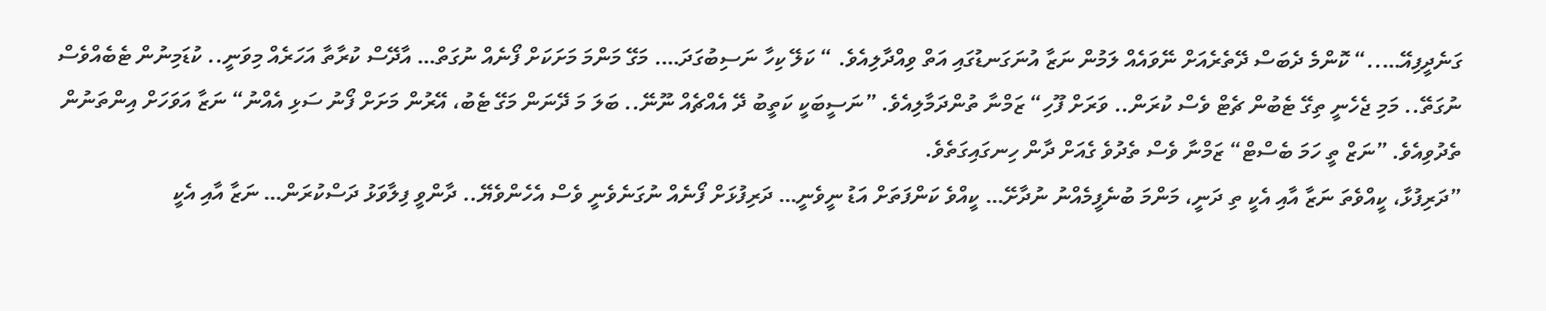ގަނެދީފިއޭ…..“ ކޮންމެ ދެބަސް ދޭތެރެއަށް ނޭވައެއް ލަމުން ނަޒާ އުނަގަނޑުގައި އަތް ވިއްދާލިއެވެ. “ ކަލޭ ކިހާ ނަސިބުގަދަ…. މަގޭ މަންމަ މަށަކަށް ފޯނެއް ނުގަތް… އާދޭސް ކުރާތާ އަހަރެއް މިވަނީ.. ކުޑަމިނުން ޓެބެއްވެސް ނުގަތޭ.. މަމި ޖެހެނީ ތިގޭ ޓެބުން ޗެޓް ވެސް ކުރަން.. ވަރަށް ފޫހި“ ޒަމްނާ ތުންދަމާލިއެވެ. ”ނަސީބަކީ ކަތީބު ދޭ އެއްޗެއް ނޫނޭ.. ބަލަ މަ ދޭނަން މަގޭ ޓެބު، އޭރުން މަށަށް ފޯނު ސަޅި އެއްނު“ ނަޒާ އަވަހަށް އިންތަނުން ތެދުވިއެވެ. ”ނަޒް ތީ ހަމަ ބެސްޓް“ ޒަމްނާ ވެސް ތެދުވެ ގެއަށް ދާން ހިނގައިގަތެވެ.
”ދަރިފުޅާ، ކީއްވެތަ ނަޒާ އާއި އެކީ ތި ދަނީ، މަންމަ ބުނެފީމެއްނު ނުދާށޭ… ކީއްވެ ކަންފަތަށް އަޑު ނީވެނީ… ދަރިފުޅަށް ފޯނެއް ނުގަނެވެނީ ވެސް އެހެންވެޔޭ.. ދާންވީ ފިލާވަޅު ދަސްކުރަން… ނަޒާ އާއި އެކީ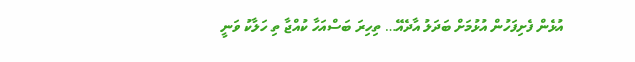އުޅެން ފެށިފަހުން އުޅުމަށް ބަދަލު އާދެއޭ… ތިހިރަ ބަސްއަހާ ކުއްޖާ ތި ހަލާކު ވަނީ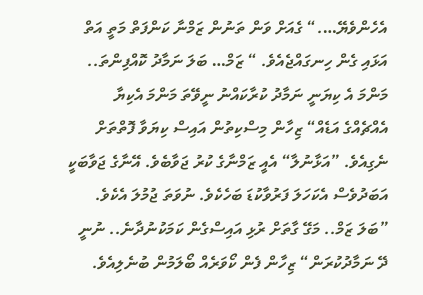އެހެންވެޔޭ….“ ގެއަށް ވަން ތަނުން ޒަމްނާ ކަންފަތް މަތީ އަތް އަޅައި ގެން ހިނގައްޖެއެވެ. “ ޒަމް… ބަލަ ނަމާދު ކޮއްފިންތަ.. މަންމަ އެ ކިޔަނީ ނަމާދު ކުރާކައްނު ނީވޭތަ މަންމަ އެކިޔާ އެއްޗެއްގެ އަޑެއް“ ޒިހާން މިސްކިތުން އައިސް ކިޔަވާ ފޮތްތަށް ނެގިއެވެ. ”އަޅާނުލާ“ އެއީ ޒަމްނާގެ ކުރު ޖަވާބެވެ. އޭނާގެ ޖަވާބަކީ އަބަދުވެސް އެކަހަލަ ފަރުވާކުޑަ ބަހެކެވެ. ނުވަތަ ޖުމުލަ އެކެވެ.
”ބަލަ ޒަމް.. މަގޭ ގާތަށް ރުޅި އައިސްގެން ކަމަކުނުދާނެ.. ނުނީ ދޭ ނަމާދުކުރަން“ ޒިހާން ފެން ކޯވަރެއް ބޯލަމުން ބުނެލިއެވެ.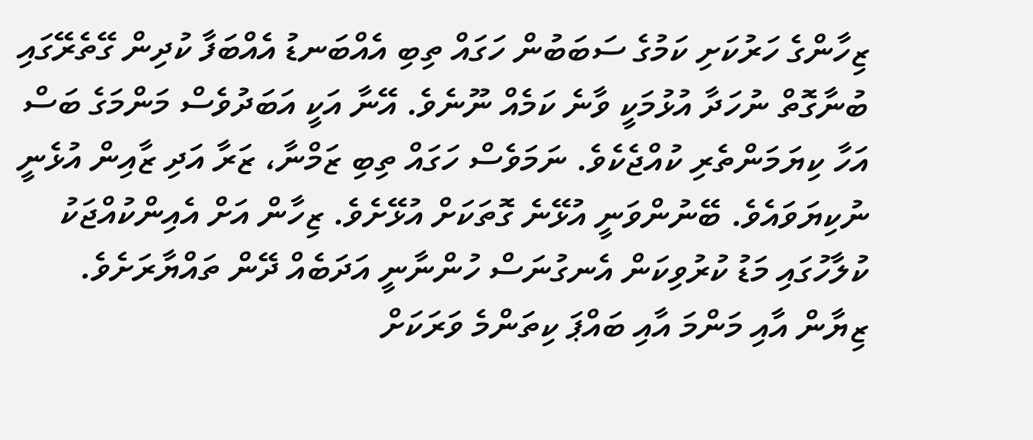ޒިހާންގެ ހަރުކަށި ކަމުގެ ސަބަބުން ހަގައް ތިބި އެއްބަނޑު އެއްބަފާ ކުދިން ގޭތެރޭގައި ބުނާގޮތް ނުހަދާ އުޅުމަކީ ވާނެ ކަމެއް ނޫނެވެ. އޭނާ އަކީ އަބަދުވެސް މަންމަގެ ބަސް އަހާ ކިޔަމަންތެރި ކުއްޖެކެވެ. ނަމަވެސް ހަގައް ތިބި ޒަމްނާ، ޒަރާ އަދި ޒާއިން އުޅެނީ ނުކިޔަވައެވެ. ބޭނުންވަނީ އުޅޭނެ ގޮތަކަށް އުޅޭށެވެ. ޒިހާން އަށް އެއިންކުއްޖަކު ކުލާހުގައި މަޑު ކުރުވިކަން އެނގުނަސް ހުންނާނީ އަދަބެއް ދޭން ތައްޔާރަށެވެ. ޒިޔާން އާއި މަންމަ އާއި ބައްޕަ ކިތަންމެ ވަރަކަށް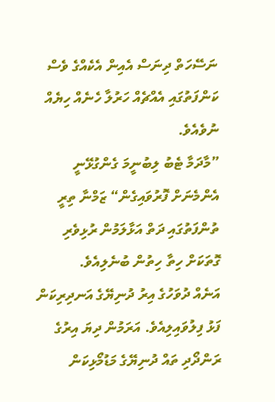ނަސޭހަތް ދިނަސް އެއިން އެކެއްގެ ވެސް ކަންފަތުގައި އެއްޗެއް ހަރުލާ ހެނެއް ހިޔެއް ނުވެއެވެ.
”މާދަމާ ޓެބު ލިބުނީމަ ގެންގުޅޭނީ އެންމެނަށް ފޮރުވައިގެން“ ޒަމްނާ ތިރީ ތުންފަތުގައި ދަތް އަޅާލަމުން ރުޅިވެރި ގޮތަކަށް ހިތާ ހިތުން ބުނެލިއެވެ.
އަނެއް ދުވަހުގެ އިރު ދުނިޔޭގެ އަނދިރިކަން ފަޅު ފިލުވައިލިއެވެ. އަރަމުން ދިޔަ އިރުގެ ރަންދޯދި ތައް ދުނިޔޭގެ މަޑުމޯޅިކަން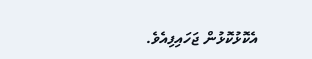އެކޮޅުކޮޅުން ޖަހައިފިއެވެ.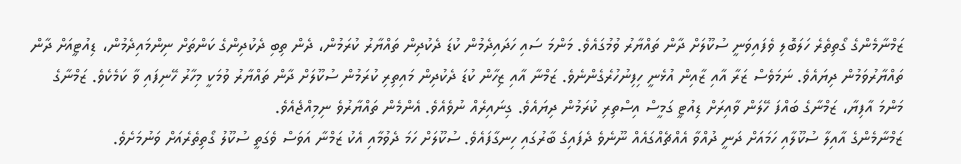ޒަމްނާމެންގެ ގޯތިތެރެ ހަލަބޮލި ވެފައިވަނީ ސުކޫލަށް ދާން ތައްޔާރު ވުމުގައެވެ. މަންމަ ސައި ހަދައިދެމުން ކުޑަ ދެކުދިން ތައްޔާރު ކުރަމުން، ދެން ތިބި ދެކުދިންގެ ކަންތަށް ނިންމައިދެމުން، ޑިއުޓީއަށް ދާން ތައްޔާރުވަމުން ދިޔައެވެ. ނަމަވެސް ޒަރާ އާއި ޒާއިން އުޅެނީ ހިފިނުހުރެގެންނެވެ. ޒަމްނާ އާއި ޒިހާން ކުޑަ ދެކުދިން މައިތިރި ކުރަމުން ސުކޫލަށް ދާން ތައްޔާރު ވުމަކީ މިހާރު ހޭނިފައި ވާ ކަމެކެވެ. ޒަމްނާގެ މަންމަ އާފިޔާ، ޒަމްނާގެ ބައްފަ ހޭލަން ވާއިރަށް ޑިއުޓީ ގަމީސް އިސްތިރި ކުރަމުން ދިޔައެވެ. ގިނައިރެއް ނުވެއެވެ. އެންމެން ތައްޔާރުވެ ނިމިއްޖެއެވެ.
ޒަމްނާމެންގެ އާއިލާ ސުކޫލާއި ހަމައަށް ދަނީ ދުއްވާ އެއްޗެއްގައެއް ނޫނެވެ ދެފައިގެ ބާރުގައި ހިނގާފައެވެ. ސުކޫލަށް ހަމަ ދެވުމާއި އެކު ޒަމްނާ އަވަސް ވެގަތީ ސުކޫލު ގޯތިތެރެއަށް ވަނުމަށެވެ.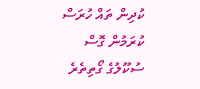ކުދިން ތައް ހުރަސް ކުރަމުން ގޮސް ސުކޫލުގެ ގޯތިތެރެ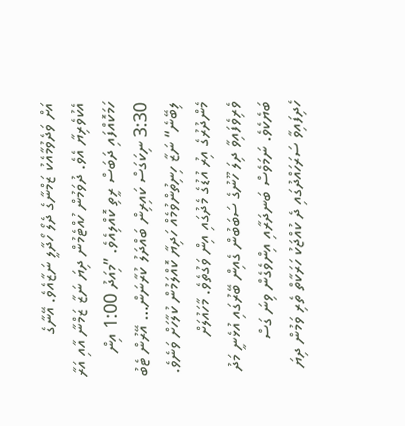އަށް ވަދެވުމާއެކު ޒަމްނާގެ ދެލޯ ހޯދާލީ ނަޒާއެވެ. އޭނާގެ އެކުވެރިޔާ އެވެ. ދުވަމުން ހުއްޓެމުން ދިޔަ ނަޒާ ޒަމްނާ އާއި އަރާ ހަމަކޮއްފައި ދަބަސް ރީތި ކޮއްލިއެވެ. ”މިއަދު 1:00 އިން 3:30 ނިކަގަސް ކައިރިން ބައްދަލު ކުރާނަން… އޭރުން ޓެބު ލިބޭނެ“ ނަޒާ ހިނިތުންވުމެއް ހަދިޔާ ކޮއްލަމުން ކުލާހަށް ވަނެވެ.
މެންދުރުގެ އިރު އުޑުގެ މެދުގައި އިން ވަގުތެވެ. މާހައުލަށް ވެރިވެފައިވާ ދިލަ ހޫނުގެ ސަބަބުން ގެއިން ބޭރުގައި އުޅެނީ މަދު ބަޔެކެވެ. ނަމަވެސް ބަނދަރާއި އިންވެގެން ވިނަ ގަސް ހެދިފައިވާ ސަރަހައްދުގައި ދެ ކުއްޖަކު ހަރަކާތް ތެރި ވަމުން ދިޔަ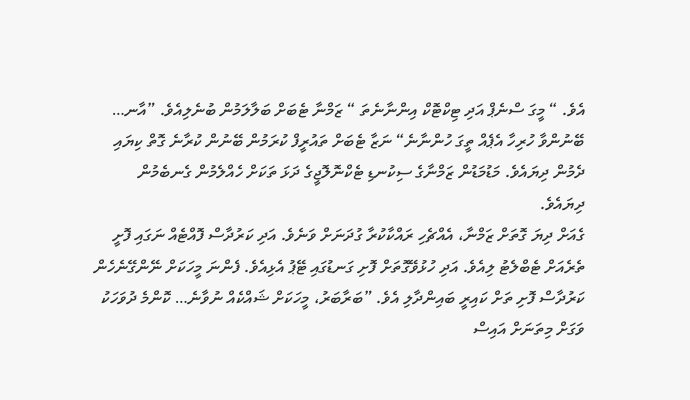އެވެ. “ މީގަ ސްނެޕް އަދި ޓިކްޓޮކް އިންނާނެތަ “ ޒަމްނާ ޓެބަށް ބަލާލަމުން ބުނެލިއެވެ. ”އާނ… ބޭނުންވާ ހުރިހާ އެޕެއް ތީގަ ހުންނާނެ“ ނަޒާ ޓެބަށް ތައުރީފް ކުރަމުން ބޭނުން ކުރާނެ ގޮތް ކިޔައި ދެމުން ދިޔައެވެ. މަޑުމަޑުން ޒަމްނާގެ ސިކުނޑި ޓެކްނޮލޮޖީގެ ދަޅަ ތަކަށް ހެއްލެމުން ގެނބެމުން ދިޔައެވެ.
ގެއަށް ދިޔަ ގޮތަށް ޒަމްނާ، އެއްޗެހި ރައްކާކުރާ ގުދަނަށް ވަނެވެ. އަދި ކަރުދާސް ފޮއްޓެއް ނަގައި ފޮށީ ތެރެއަށް ޓެބްލެޓު ލިއެވެ. އަދި ހުޅުވޭގޮތަށް ފޮށި ގަނޑުގައި ޓޭޕު އެޅިއެވެ. ފެންނަ މީހަކަށް ނޭންގޭނެހެން ކަރުދާސް ފޮށި ތަށް ކައިރީ ބައިންދާލި އެވެ. ”ބަރާބަރު، މީހަކަށް ޝައްކެއް ނުވާނެ… ކޮންމެ ދުވަހަކު ވަގަށް މިތަނަށް އައިސް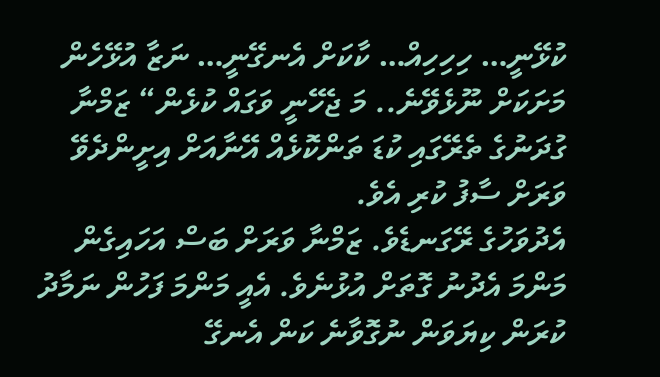ކުޅޭނީ… ހިހިހިއް… ކާކަށް އެނގޭނީ… ނަޒާ އުޅޭހެން މަށަކަށް ނޫޅެވޭނެ.. މަ ޖެހޭނީ ވަގައް ކުޅެން“ ޒަމްނާ ގުދަނުގެ ތެރޭގައި ކުޑަ ތަންކޮޅެއް އޭނާއަށް އިށީންދެވޭ ވަރަށް ސާފު ކުރި އެވެ.
އެދުވަހުގެ ރޭގަނޑެވެ. ޒަމްނާ ވަރަށް ބަސް އަހައިގެން މަންމަ އެދުނު ގޮތަށް އުޅުނެވެ. އެއީ މަންމަ ފަހުން ނަމާދު ކުރަން ކިޔަވަން ނުގޮވާނެ ކަން އެނގޭ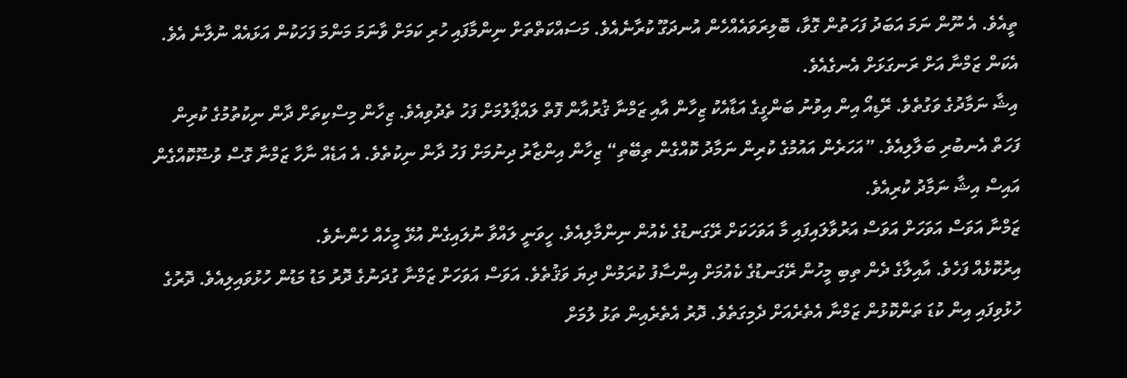ތީއެވެ. އެ ނޫން ނަމަ އަބަދު ފަހަތުން ގޮވާ، ބޮލިރަވައެއްހެން އުނދަގޫ ކުރާނެއެވެ. މަސައްކަތްތަށް ނިންމާފައި ހުރި ކަމަށް ވާނަމަ މަންމަ ފަހަކުން އަޅައެއް ނުލާނެ އެވެ. އެކަން ޒަމްނާ އަށް ރަނގަޅަށް އެނގެއެވެ.
އިޝާ ނަމާދުގެ ވަގުތެވެ. ރޭޑިއޯ އިން އިވުނު ބަންގީގެ އަޑާއެކު ޒިހާން އާއި ޒަމްނާ ޤުރުއާން ފޮތް ލައްޕާލުމަށް ފަހު ތެދުވިއެވެ. ޒިހާން މިސްކިތަށް ދާން ނިކުތުމުގެ ކުރިން ފަހަތް އެނބުރި ބަލާލިއެވެ. ”އަހަރެން އައުމުގެ ކުރިން ނަމާދު ކޮއްގެން ތިބޭތި“ ޒިހާން އިންޒާރު ދިނުމަށް ފަހު ދާން ނިކުތެވެ. އެ އަޑެއް ނާހާ ޒަމްނާ ގޮސް ވުޟޫކޮއްގެން އައިސް އިޝާ ނަމާދު ކުރިއެވެ.
ޒަމްނާ އަވަސް އަވަހަށް އަވަސް އަރުވާލައިފައި މާ އަވަހަކަށް ރޭގަނޑުގެ ކެއުން ނިންމާލިއެވެ. ހީވަނީ ލައްވާ ނުލައިގެން އުޅޭ މީހެއް ހެންނެވެ.
އިރުކޮޅެއް ފަހެވެ. އާއިލާގެ ދެން ތިބި މީހުން ރޭގަނޑުގެ ކެއުމަށް އިންސާފު ކުރަމުން ދިޔަ ވަޤުތެވެ. އަވަސް އަވަހަށް ޒަމްނާ ގުދަނުގެ ދޮރު މަޑު މަޑުން ހުޅުވައިލިއެވެ. ދޮރުގެ ހުޅުވިފައި އިން ކުޑަ ތަންކޮޅުން ޒަމްނާ އެތެރެއަށް ދެމިގަތެވެ. ދޮރު އެތެރެއިން ތަޅު ލުމަށް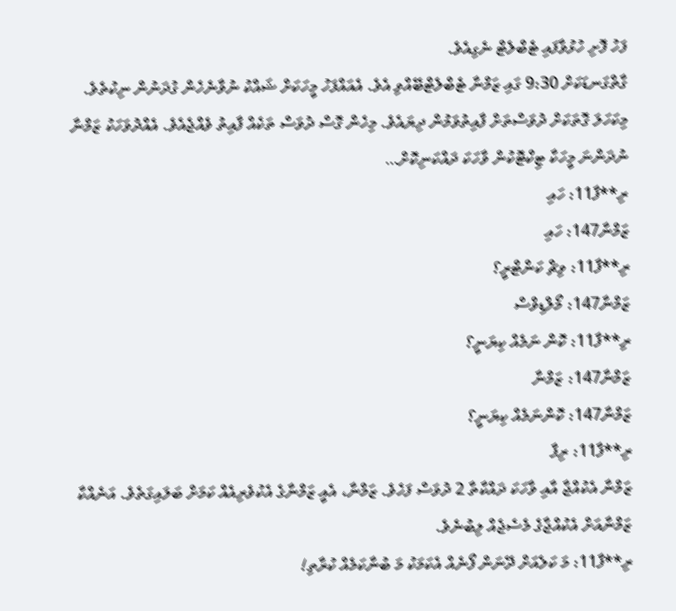ފަހު ފޮށި ހުޅުވާފައި ޓެބްލެޓް ނެގިއެވެ.
ގާތްގަނޑަކަށް 9:30 ގައި ޒަމްނާ ޓެބްލެޓްބޭއްވި އެވެ. އެއައްފަހު މީހަކަށް ޝައްކު ނުވާނެހެން ގުދަނުން ނިކުތެވެ.
މިކަހަލަ ގޮތަކަށް ދުވަސްތަށް ފާއިތުވަމުން ދިޔައެވެ. މިހެން ގޮސް ދުވަސް ތަކެއް ފާއިތު ވެއްޖެއެވެ. އެއްދުވަހަކު ޒަމްނާ ނުދަންނަ މީހަކާ ޓިކްޓޮކުން ވާހަކަ ދައްކަނިކޮށް…
ރި**ފާ11: ހައި
ޒަމްނާ147: ހައި
ރި**ފާ11: ވިޗް ކަންޓްރީ؟
ޒަމްނާ147: މޯލްޑިވްސް
ރި**ފާ11: ކޮން ނަމެއް ކިޔަނީ؟
ޒަމްނާ147: ޒަމްނާ
ޒަމްނާ147: ކޮންނަމެއް ކިޔަނީ؟
ރި**ފާ11: ރިފާ
ޒަމްނާ އެކުއްޖާ އާއި ވާހަކަ ދައްކާތާ 2 ދުވަސް ފަހެވެ. ޒަމްނާ، އެއީ ޒަމްނާގެ އެކުވެރިއެއް ކަމަށް ބަލައިގަތެވެ. އަނެއްކާ ޒަމްނާއަށް އެކުއްޖާގެ މެސެޖެއް ލިބުނެވެ.
ރި**ފާ11: މަ ކަލެއަށް ދޭނަން ފޯނެއް އެކަމަކު މަ ބުނާކަމެއް ކުރާތި!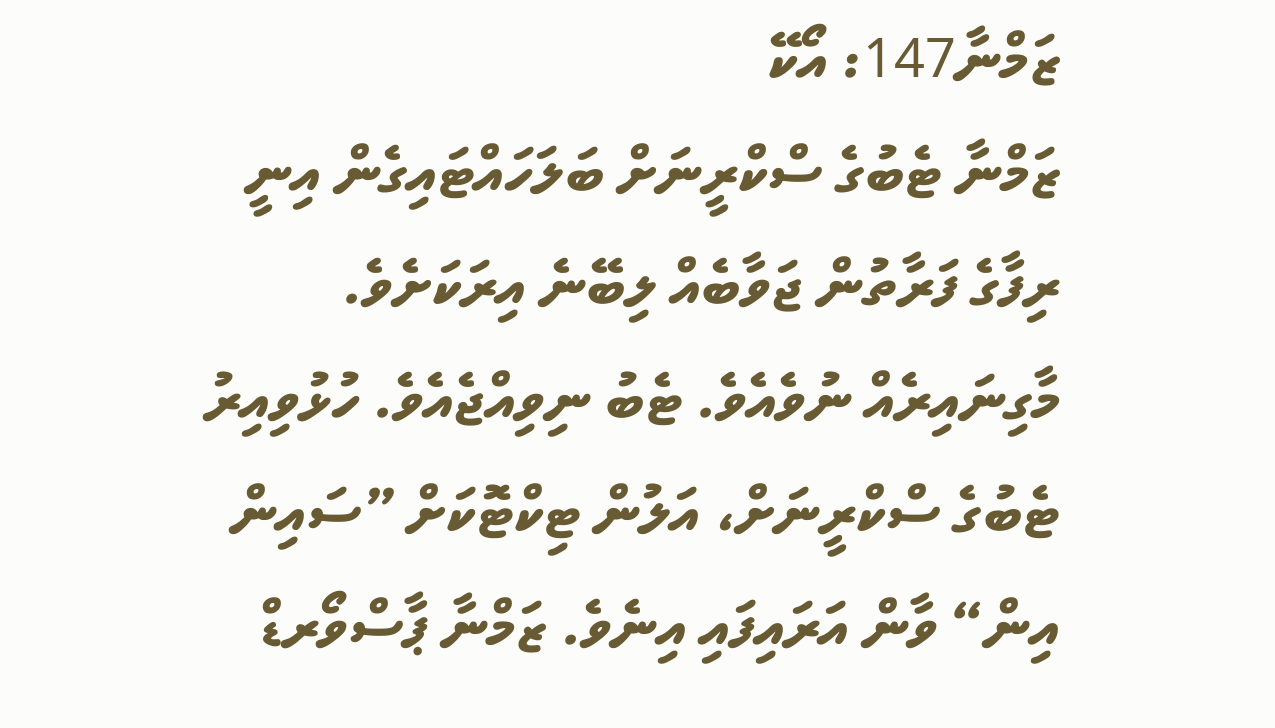ޒަމްނާ147: އޯކޭ
ޒަމްނާ ޓެބުގެ ސްކްރީނަށް ބަލަހައްޓައިގެން އިނީ ރިފާގެ ފަރާތުން ޖަވާބެއް ލިބޭނެ އިރަކަށެވެ. މާގިނައިރެއް ނުވެއެވެ. ޓެބު ނިވިއްޖެއެވެ. ހުޅުވިއިރު ޓެބުގެ ސްކްރީނަށް، އަލުން ޓިކްޓޮކަށް ”ސައިން އިން“ ވާން އަރައިފައި އިނެވެ. ޒަމްނާ ޕާސްވޯރޑް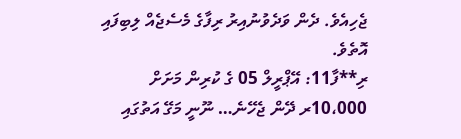ޖެހިއެވެ. ދެން ވަދެވުނުއިރު ރިފާގެ މެސެޖެއް ލިބިފައި އޮތެވެ.
ރި**ފާ11: އޭޕްރީލް 05 ގެ ކުރިން މަށަށް 10،000ރ ދޭން ޖެހޭނެ… ނޫނީ މަގޭ އަތުގައި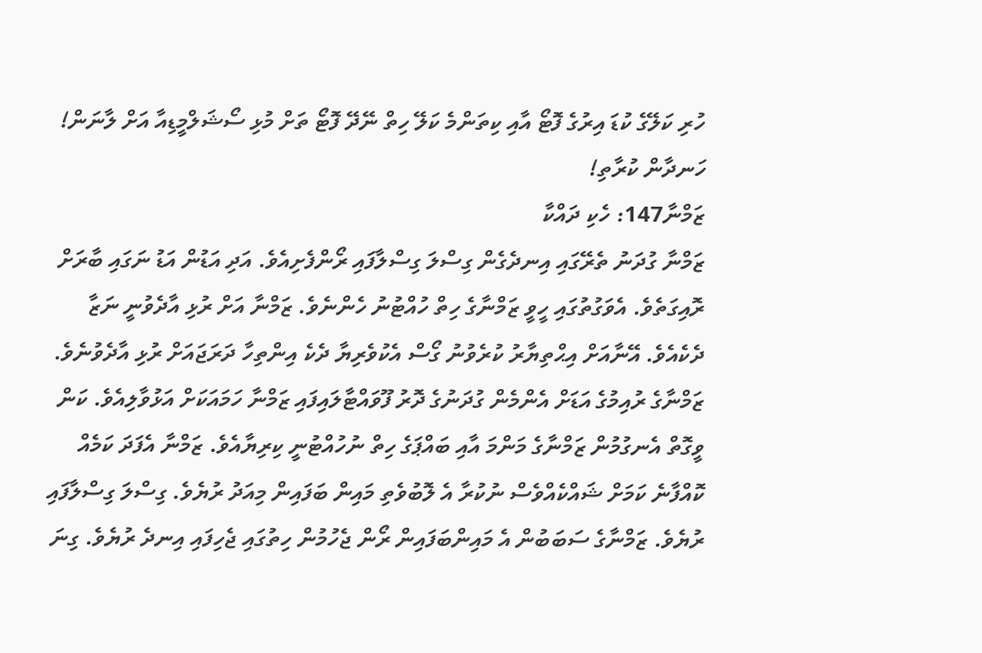ހުރި ކަލޭގެ ކުޑަ އިރުގެ ފޮޓޯ އާއި ކިތަންމެ ކަލޭ ހިތް ނޭދޭ ފޮޓޯ ތަށް މުޅި ސޯޝަލްމީޑިއާ އަށް ލާނަން! ހަނދާން ކުރާތި!
ޒަމްނާ147: ހެކި ދައްކާ
ޒަމްނާ ގުދަނު ތެރޭގައި އިނދެގެން ގިސްލަ ގިސްލާފައި ރޯންފެށިއެވެ. އަދި އަޑުން އަޑު ނަގައި ބާރަށް ރޮއިގަތެވެ. އެވަގުތުގައި ހީވީ ޒަމްނާގެ ހިތް ހުއްޓުނު ހެންނެވެ. ޒަމްނާ އަށް ރުޅި އާދެވުނީ ނަޒާ ދެކެއެވެ. އޭނާއަށް އިޙްތިޔާރު ކުރެވުނު ގޯސް އެކުވެރިޔާ ދެކެ އިންތިހާ ދަރަޖައަށް ރުޅި އާދެވުނެވެ.
ޒަމްނާގެ ރުއިމުގެ އަޑަށް އެންމެން ގުދަނުގެ ދޮރު ފޫވައްޓާލައިފައި ޒަމްނާ ހަމައަކަށް އަޅުވާލިއެވެ. ކަން ވީގޮތް އެނގުމުން ޒަމްނާގެ މަންމަ އާއި ބައްޕަގެ ހިތް ނުހުއްޓުނީ ކިރިޔާއެވެ. ޒަމްނާ އެފަދަ ކަމެއް ކޮއްފާނެ ކަމަށް ޝައްކެއްވެސް ނުކުރާ އެ ލޮބުވެތި މައިން ބަފައިން މިއަދު ރުޔެވެ. ގިސްލަ ގިސްލާފައި ރުޔެވެ. ޒަމްނާގެ ސަބަބުން އެ މައިންބަފައިން ރޯން ޖެހުމުން ހިތުގައި ޖެހިފައި އިނދެ ރުޔެވެ. ގިނަ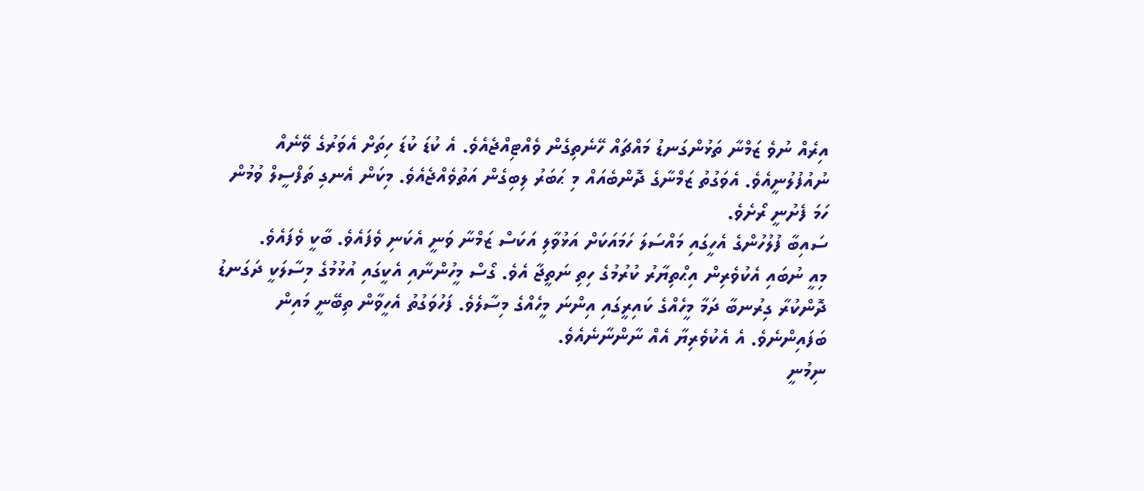އިރެއް ނުވެ ޒަމްނާ ތަޅުންގަނޑު މައްޗައް ހޭނެތިގެން ވެއްޓިއްޖެއެވެ. އެ ކުޑަ ކުޑަ ހިތަށް އެވަރުގެ ވޭނެއް ނުއުފުލުނީއެވެ. އެވަގުތު ޒަމްނާގެ ދޮންބެއައް މި ޙަބަރު ލިބިގެން އަތުވެއްޖެއެވެ. މިކަން އެނގި ތަފްސީލް ވުމުން ހަމަ ފެށުނީ ރޯށެވެ.
ސައިބާ ފުލުހުންގެ އެހީގައި މައްސަލަ ހަމައަކަށް އަޅުވާލި އަކަސް ޒަމްނާ ވަނީ އެކަނި ވެފައެވެ. ބާކީ ވެފައެވެ.
މިއީ ނުބައި އެކުވެރިން އިޙްތިޔާރު ކުރުމުގެ ހިތި ނަތީޖާ އެވެ. ގޯސް މީހުންނާއި އެކީގައި އުޅުމުގެ މިސާލަކީ ދަގަނޑު ދޮންކުރާ ގިރުނބާ ދަމާ މީހެއްގެ ކައިރީގައި އިންނަ މީހެއްގެ މިސާލެވެ. ފަހުވަގުތު އެހީވާން ތިބޭނީ މައިން ބަފައިންނެވެ. އެ އެކުވެރިޔާ އެއް ނާންނާނެއެވެ.
ނިމުނީ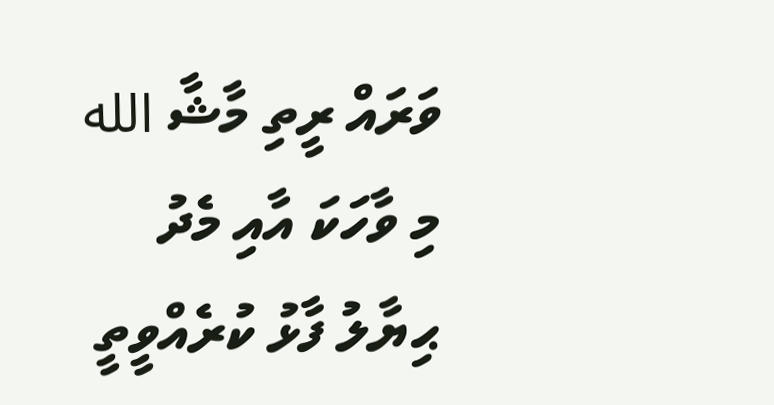ވަރައް ރީތި މާޝާ الله
މި ވާހަކަ އާއި މެދު ޙިޔާލު ފާޅު ކުރެއްވީތީ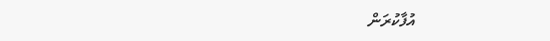އުފާކުރަން